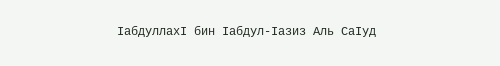ӀабдуллахӀ бин Ӏабдул-Ӏазиз Аль СаӀуд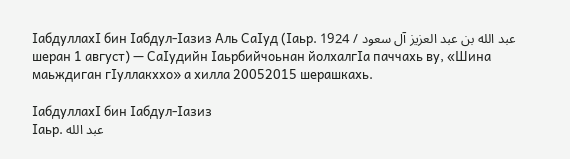ӀабдуллахӀ бин Ӏабдул-Ӏазиз Аль СаӀуд (Ӏаьр. عبد الله بن عبد العزيز آل سعود / 1924 шеран 1 август) — СаӀудийн Ӏаьрбийчоьнан йолхалгӀа паччахь ву, «Шина маьждиган гӀуллакххо» а хилла 20052015 шерашкахь.

ӀабдуллахӀ бин Ӏабдул-Ӏазиз
Ӏаьр. عبد الله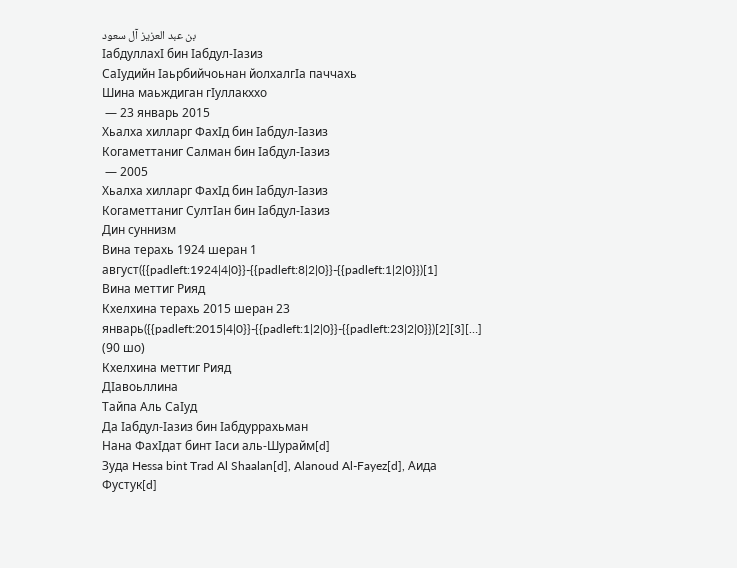بن عبد العزيز آل سعود
ӀабдуллахӀ бин Ӏабдул-Ӏазиз
СаӀудийн Ӏаьрбийчоьнан йолхалгӀа паччахь
Шина маьждиган гӀуллакххо
 — 23 январь 2015
Хьалха хилларг ФахӀд бин Ӏабдул-Ӏазиз
Когаметтаниг Салман бин Ӏабдул-Ӏазиз
 — 2005
Хьалха хилларг ФахӀд бин Ӏабдул-Ӏазиз
Когаметтаниг СултӀан бин Ӏабдул-Ӏазиз
Дин суннизм
Вина терахь 1924 шеран 1 август({{padleft:1924|4|0}}-{{padleft:8|2|0}}-{{padleft:1|2|0}})[1]
Вина меттиг Рияд
Кхелхина терахь 2015 шеран 23 январь({{padleft:2015|4|0}}-{{padleft:1|2|0}}-{{padleft:23|2|0}})[2][3][…] (90 шо)
Кхелхина меттиг Рияд
ДӀавоьллина
Тайпа Аль СаӀуд
Да Ӏабдул-Ӏазиз бин Ӏабдуррахьман
Нана ФахӀдат бинт Ӏаси аль-Шурайм[d]
Зуда Hessa bint Trad Al Shaalan[d], Alanoud Al-Fayez[d], Аида Фустук[d]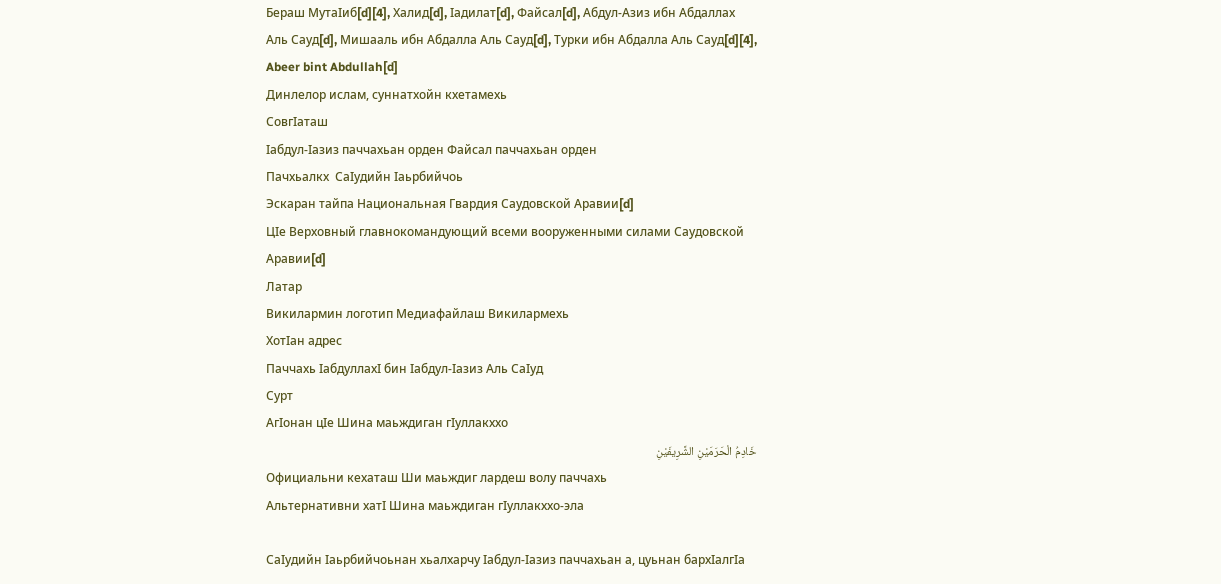Бераш МутаӀиб[d][4], Халид[d], Ӏадилат[d], Файсал[d], Абдул-Азиз ибн Абдаллах Аль Сауд[d], Мишааль ибн Абдалла Аль Сауд[d], Турки ибн Абдалла Аль Сауд[d][4], Abeer bint Abdullah[d]
Динлелор ислам, суннатхойн кхетамехь
СовгӀаташ
Ӏабдул-Ӏазиз паччахьан орден Файсал паччахьан орден
Пачхьалкх  СаӀудийн Ӏаьрбийчоь
Эскаран тайпа Национальная Гвардия Саудовской Аравии[d]
ЦӀе Верховный главнокомандующий всеми вооруженными силами Саудовской Аравии[d]
Латар
Викилармин логотип Медиафайлаш Викилармехь
ХотӀан адрес
Паччахь ӀабдуллахӀ бин Ӏабдул-Ӏазиз Аль СаӀуд
Сурт
АгӀонан цӀе Шина маьждиган гӀуллакххо
خَادِمُ الْحَرَمَيْنِ الشَّرِيفَيْنِ
Официальни кехаташ Ши маьждиг лардеш волу паччахь
Альтернативни хатӀ Шина маьждиган гӀуллакххо-эла

СаӀудийн Ӏаьрбийчоьнан хьалхарчу Ӏабдул-Ӏазиз паччахьан а, цуьнан бархӀалгӀа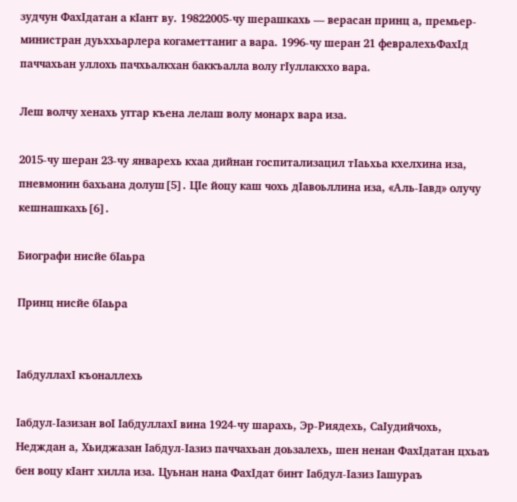зудчун ФахӀдатан а кӀант ву. 19822005-чу шерашкахь — верасан принц а, премьер-министран дуьххьарлера когаметтаниг а вара. 1996-чу шеран 21 февралехьФахӀд паччахьан уллохь пачхьалкхан баккъалла волу гӀуллакххо вара.

Леш волчу хенахь уггар къена лелаш волу монарх вара иза.

2015-чу шеран 23-чу январехь кхаа дийнан госпитализацил тӀаьхьа кхелхина иза, пневмонин бахьана долуш[5]. ЦӀе йоцу каш чохь дӀавоьллина иза, «Аль-Ӏавд» олучу кешнашкахь[6].

Биографи нисйе бӀаьра

Принц нисйе бӀаьра


ӀабдуллахӀ къоналлехь

Ӏабдул-Ӏазизан воӀ ӀабдуллахӀ вина 1924-чу шарахь, Эр-Риядехь, СаӀудийчохь, Недждан а, Хьиджазан Ӏабдул-Ӏазиз паччахьан доьзалехь, шен ненан ФахӀдатан цхьаъ бен воцу кӀант хилла иза. Цуьнан нана ФахӀдат бинт Ӏабдул-Ӏазиз Ӏашураъ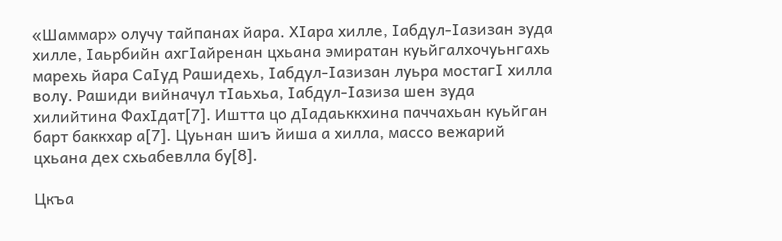«Шаммар» олучу тайпанах йара. ХӀара хилле, Ӏабдул-Ӏазизан зуда хилле, Ӏаьрбийн ахгӀайренан цхьана эмиратан куьйгалхочуьнгахь марехь йара СаӀуд Рашидехь, Ӏабдул-Ӏазизан луьра мостагӀ хилла волу. Рашиди вийначул тӀаьхьа, Ӏабдул-Ӏазиза шен зуда хилийтина ФахӀдат[7]. Иштта цо дӀадаьккхина паччахьан куьйган барт баккхар а[7]. Цуьнан шиъ йиша а хилла, массо вежарий цхьана дех схьабевлла бу[8].

Цкъа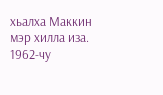хьалха Маккин мэр хилла иза. 1962-чу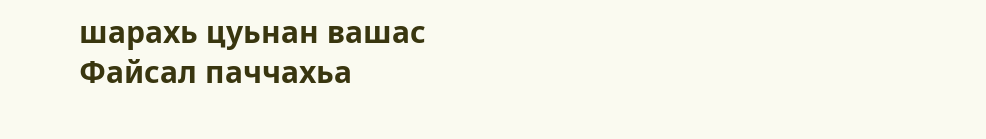шарахь цуьнан вашас Файсал паччахьа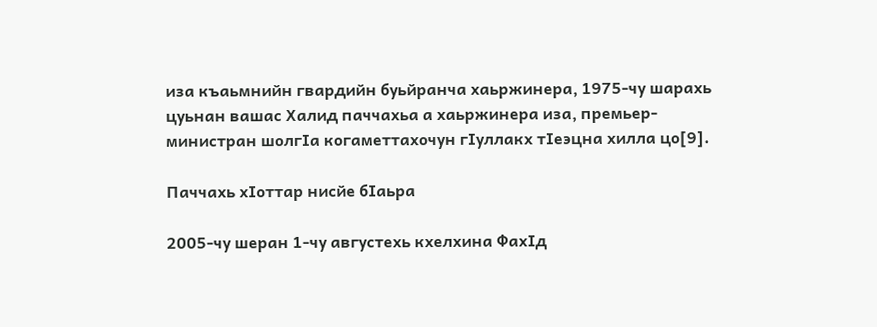иза къаьмнийн гвардийн буьйранча хаьржинера, 1975-чу шарахь цуьнан вашас Халид паччахьа а хаьржинера иза, премьер-министран шолгӀа когаметтахочун гӀуллакх тӀеэцна хилла цо[9].

Паччахь хӀоттар нисйе бӀаьра

2005-чу шеран 1-чу августехь кхелхина ФахӀд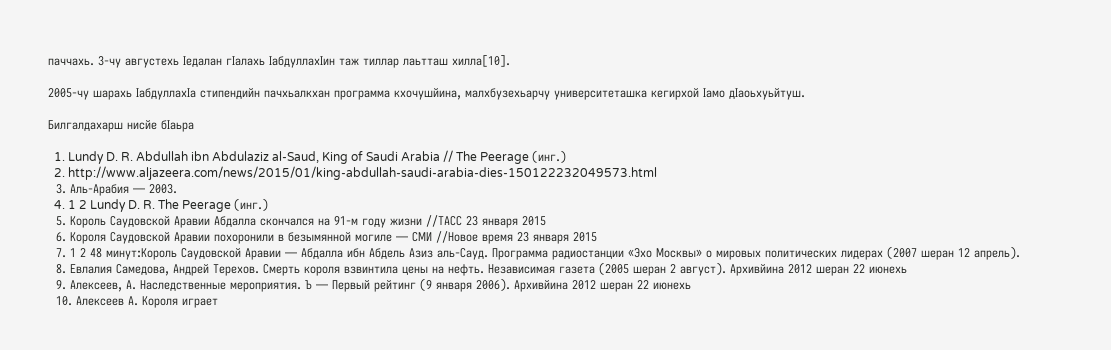паччахь. 3-чу августехь Ӏедалан гӀалахь ӀабдуллахӀин таж тиллар лаьтташ хилла[10].

2005-чу шарахь ӀабдуллахӀа стипендийн пачхьалкхан программа кхочушйина, малхбузехьарчу университеташка кегирхой Ӏамо дӀаоьхуьйтуш.

Билгалдахарш нисйе бӀаьра

  1. Lundy D. R. Abdullah ibn Abdulaziz al-Saud, King of Saudi Arabia // The Peerage (инг.)
  2. http://www.aljazeera.com/news/2015/01/king-abdullah-saudi-arabia-dies-150122232049573.html
  3. Аль-Арабия — 2003.
  4. 1 2 Lundy D. R. The Peerage (инг.)
  5. Король Саудовской Аравии Абдалла скончался на 91-м году жизни //ТАСС 23 января 2015
  6. Короля Саудовской Аравии похоронили в безымянной могиле — СМИ //Новое время 23 января 2015
  7. 1 2 48 минут:Король Саудовской Аравии — Абдалла ибн Абдель Азиз аль-Сауд. Программа радиостанции «Эхо Москвы» о мировых политических лидерах (2007 шеран 12 апрель).
  8. Евлалия Самедова, Андрей Терехов. Смерть короля взвинтила цены на нефть. Независимая газета (2005 шеран 2 август). Архивйина 2012 шеран 22 июнехь
  9. Алексеев, А. Наследственные мероприятия. Ъ — Первый рейтинг (9 января 2006). Архивйина 2012 шеран 22 июнехь
  10. Алексеев А. Короля играет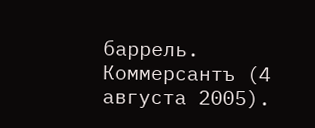баррель. Коммерсантъ (4 августа 2005).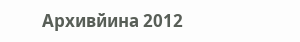Архивйина 2012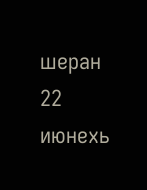шеран 22 июнехь